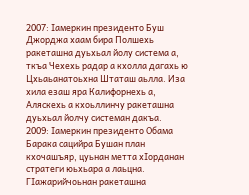2007: Iамеркин президенто Буш Джорджа хаам бира Полшехь ракеташна дуьхьал йолу система а, ткъа Чехехь радар а кхолла дагахь ю Цхьаьанатоьхна Штаташ аьлла. Иза хила езаш яра Калифорнехь а, Аляскехь а кхоьллинчу ракеташна дуьхьал йолчу системан дакъа.
2009: Iамеркин президенто Обама Барака сацийра Бушан план кхочашъяр, цуьнан метта хIорданан стратеги юьхьара а лаьцна. ГIажарийчоьнан ракеташна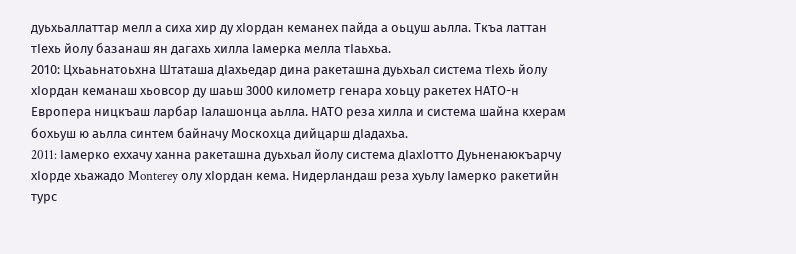дуьхьаллаттар мелл а сиха хир ду хIордан кеманех пайда а оьцуш аьлла. Ткъа латтан тIехь йолу базанаш ян дагахь хилла Iамерка мелла тIаьхьа.
2010: Цхьаьнатоьхна Штаташа дIахьедар дина ракеташна дуьхьал система тIехь йолу хIордан кеманаш хьовсор ду шаьш 3000 километр генара хоьцу ракетех НАТО-н Европера ницкъаш ларбар Iалашонца аьлла. НАТО реза хилла и система шайна кхерам бохьуш ю аьлла синтем байначу Москохца дийцарш дIадахьа.
2011: Iамерко еххачу ханна ракеташна дуьхьал йолу система дIахIотто Дуьненаюкъарчу хIорде хьажадо Monterey олу хIордан кема. Нидерландаш реза хуьлу Iамерко ракетийн турс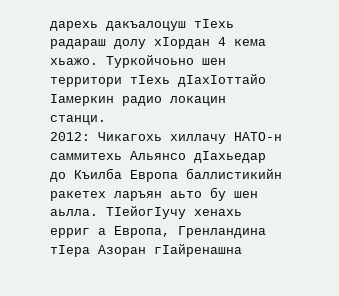дарехь дакъалоцуш тIехь радараш долу хIордан 4 кема хьажо. Туркойчоьно шен территори тIехь дIахIоттайо Iамеркин радио локацин станци.
2012: Чикагохь хиллачу НАТО-н саммитехь Альянсо дIахьедар до Къилба Европа баллистикийн ракетех ларъян аьто бу шен аьлла. ТIейогIучу хенахь ерриг а Европа, Гренландина тIера Азоран гIайренашна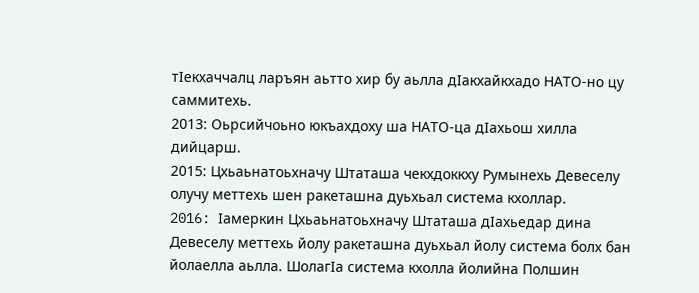тIекхаччалц ларъян аьтто хир бу аьлла дIакхайкхадо НАТО-но цу саммитехь.
2013: Оьрсийчоьно юкъахдоху ша НАТО-ца дIахьош хилла дийцарш.
2015: Цхьаьнатоьхначу Штаташа чекхдоккху Румынехь Девеселу олучу меттехь шен ракеташна дуьхьал система кхоллар.
2016: Iамеркин Цхьаьнатоьхначу Штаташа дIахьедар дина Девеселу меттехь йолу ракеташна дуьхьал йолу система болх бан йолаелла аьлла. ШолагIа система кхолла йолийна Полшин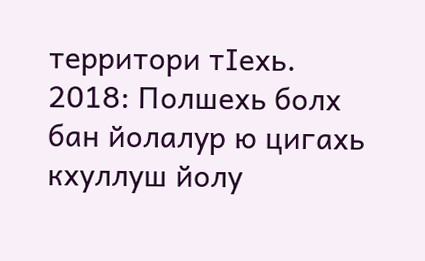территори тIехь.
2018: Полшехь болх бан йолалур ю цигахь кхуллуш йолу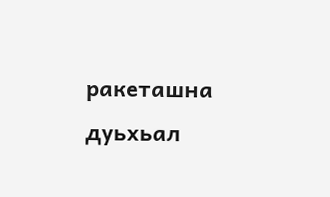ракеташна дуьхьал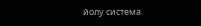йолу система.